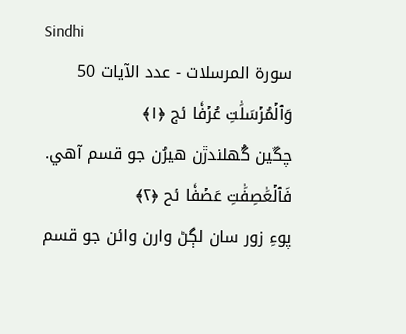Sindhi
سورة المرسلات - عدد الآيات 50
وَٱلۡمُرۡسَلَٰتِ عُرۡفٗا ئج ﴿١﴾
چڱين گُھلندڙن ھيرُن جو قسم آھي.
فَٱلۡعَٰصِفَٰتِ عَصۡفٗا ئح ﴿٢﴾
پوءِ زور سان لڳڻ وارن وائن جو قسم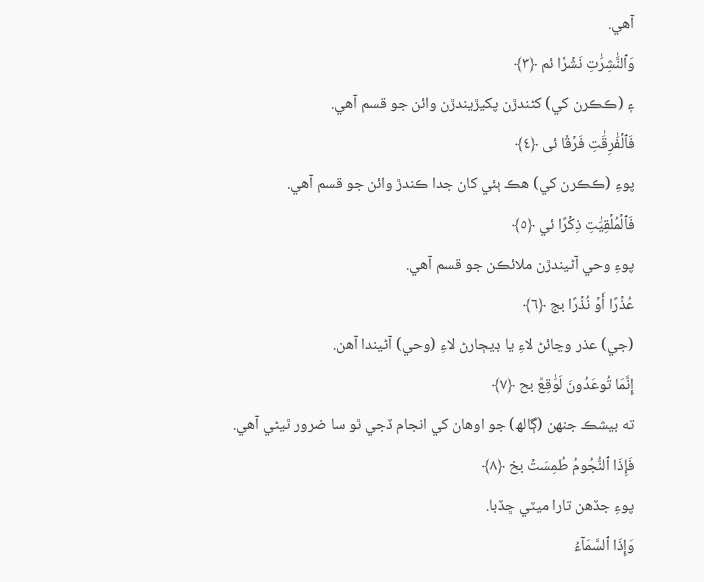آھي.
وَٱلنَّٰشِرَٰتِ نَشۡرٗا ئم ﴿٣﴾
۽ (ڪڪرن کي) کڻندڙن پکيڙيندڙن وائن جو قسم آھي.
فَٱلۡفَٰرِقَٰتِ فَرۡقٗا ئى ﴿٤﴾
پوءِ (ڪڪرن کي) ھڪ ٻئي کان جدا ڪندڙ وائن جو قسم آھي.
فَٱلۡمُلۡقِيَٰتِ ذِكۡرًا ئي ﴿٥﴾
پوءِ وحي آڻيندڙن ملائڪن جو قسم آھي.
عُذۡرًا أَوۡ نُذۡرًا بج ﴿٦﴾
(جي) عذر وڃائڻ لاءِ يا ڊيڄارڻ لاءِ (وحي) آڻيندا آھن.
إِنَّمَا تُوعَدُونَ لَوَٰقِعٞ بح ﴿٧﴾
ته بيشڪ جنھن (ڳالھ) جو اوھان کي انجام ڏجي ٿو سا ضرور ٿيڻي آھي.
فَإِذَا ٱلنُّجُومُ طُمِسَتۡ بخ ﴿٨﴾
پوءِ جڏھن تارا ميٽي ڇڏبا.
وَإِذَا ٱلسَّمَآءُ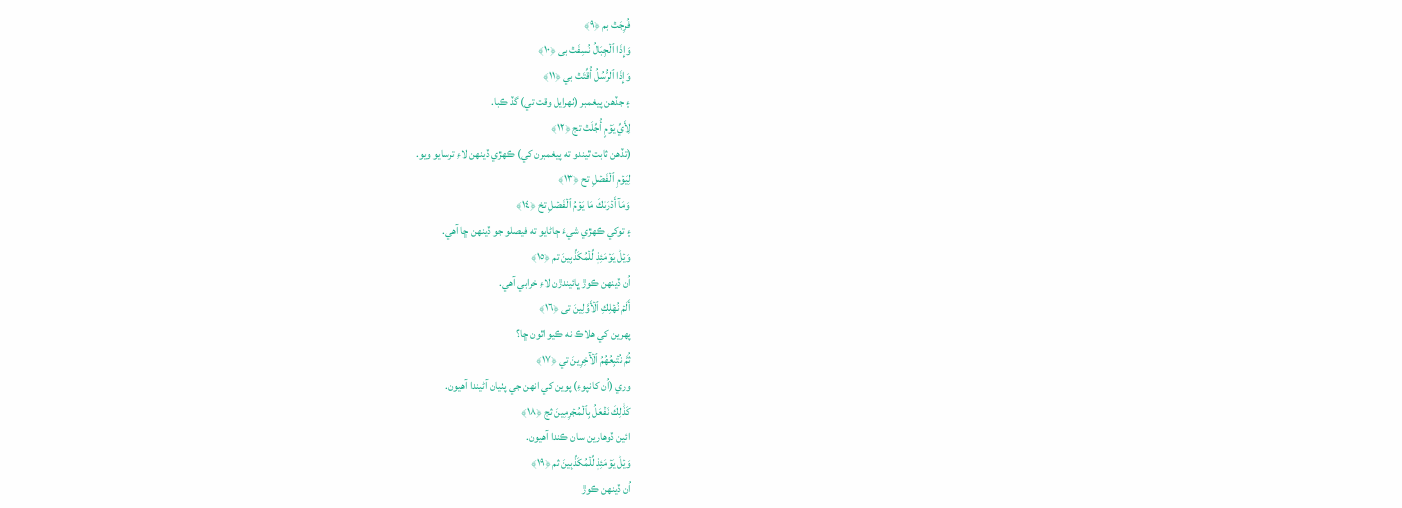فُرِجَتۡ بم ﴿٩﴾
وَإِذَا ٱلۡجِبَالُ نُسِفَتۡ بى ﴿١٠﴾
وَإِذَا ٱلرُّسُلُ أُقِّتَتۡ بي ﴿١١﴾
۽ جڏھن پيغمبر (ٺھرايل وقت تي) گڏ ڪبا.
لِأَيِّ يَوۡمٍ أُجِّلَتۡ تج ﴿١٢﴾
(تڏھن ثابت ٿيندو ته پيغمبرن کي) ڪھڙي ڏينھن لاءِ ترسايو ويو.
لِيَوۡمِ ٱلۡفَصۡلِ تح ﴿١٣﴾
وَمَآ أَدۡرَىٰكَ مَا يَوۡمُ ٱلۡفَصۡلِ تخ ﴿١٤﴾
۽ توکي ڪھڙي شيءَ ڄاڻايو ته فيصلو جو ڏينھن ڇا آھي.
وَيۡلٞ يَوۡمَئِذٖ لِّلۡمُكَذِّبِينَ تم ﴿١٥﴾
اُن ڏينھن ڪوڙ ڀائيندڙن لاءِ خرابي آھي.
أَلَمۡ نُهۡلِكِ ٱلۡأَوَّلِينَ تى ﴿١٦﴾
پھرين کي ھلاڪ نه ڪيو اٿون ڇا؟
ثُمَّ نُتۡبِعُهُمُ ٱلۡأٓخِرِينَ تي ﴿١٧﴾
وري (اُن کانپوءِ) پوين کي انھن جي پٺيان آڻيندا آھيون.
كَذَٰلِكَ نَفۡعَلُ بِٱلۡمُجۡرِمِينَ ثج ﴿١٨﴾
ائين ڏوھارين سان ڪندا آھيون.
وَيۡلٞ يَوۡمَئِذٖ لِّلۡمُكَذِّبِينَ ثم ﴿١٩﴾
اُن ڏينھن ڪوڙ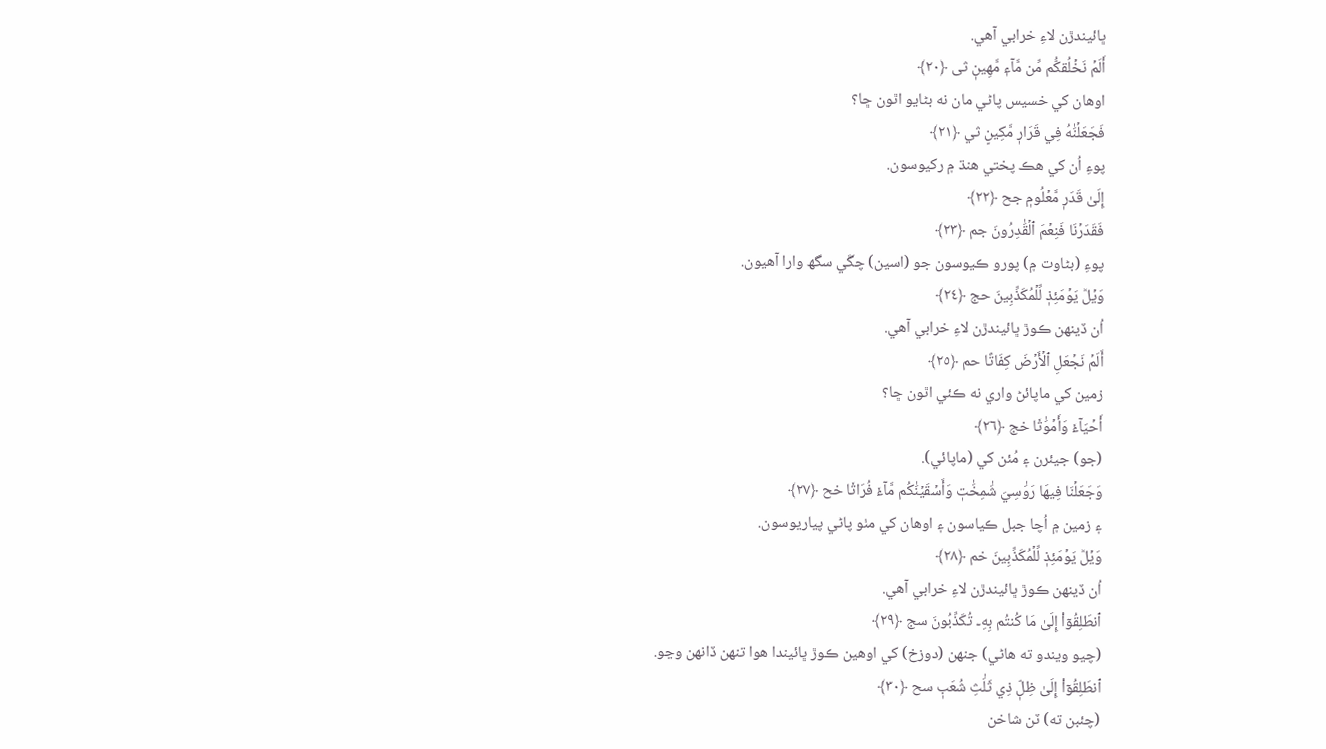ڀائيندڙن لاءِ خرابي آھي.
أَلَمۡ نَخۡلُقكُّم مِّن مَّآءٖ مَّهِينٖ ثى ﴿٢٠﴾
اوھان کي خسيس پاڻي مان نه بڻايو اٿون ڇا؟
فَجَعَلۡنَٰهُ فِي قَرَارٖ مَّكِينٍ ثي ﴿٢١﴾
پوءِ اُن کي ھڪ پختي ھنڌ ۾ رکيوسون.
إِلَىٰ قَدَرٖ مَّعۡلُومٖ جح ﴿٢٢﴾
فَقَدَرۡنَا فَنِعۡمَ ٱلۡقَٰدِرُونَ جم ﴿٢٣﴾
پوءِ (بڻاوت ۾) پورو ڪيوسون جو (اسين) چڱي سگھ وارا آھيون.
وَيۡلٞ يَوۡمَئِذٖ لِّلۡمُكَذِّبِينَ حج ﴿٢٤﴾
اُن ڏينھن ڪوڙ ڀائيندڙن لاءِ خرابي آھي.
أَلَمۡ نَجۡعَلِ ٱلۡأَرۡضَ كِفَاتًا حم ﴿٢٥﴾
زمين کي ماپائڻ واري نه ڪئي اٿون ڇا؟
أَحۡيَآءٗ وَأَمۡوَٰتٗا خج ﴿٢٦﴾
(جو) جيئرن ۽ مُئن کي (ماپائي).
وَجَعَلۡنَا فِيهَا رَوَٰسِيَ شَٰمِخَٰتٖ وَأَسۡقَيۡنَٰكُم مَّآءٗ فُرَاتٗا خح ﴿٢٧﴾
۽ زمين ۾ اُچا جبل ڪياسون ۽ اوھان کي مٺو پاڻي پياريوسون.
وَيۡلٞ يَوۡمَئِذٖ لِّلۡمُكَذِّبِينَ خم ﴿٢٨﴾
اُن ڏينھن ڪوڙ ڀائيندڙن لاءِ خرابي آھي.
ٱنطَلِقُوٓاْ إِلَىٰ مَا كُنتُم بِهِۦ تُكَذِّبُونَ سج ﴿٢٩﴾
(چيو ويندو ته ھاڻي) جنھن (دوزخ) کي اوھين ڪوڙ ڀائيندا ھوا تنھن ڏانھن وڃو.
ٱنطَلِقُوٓاْ إِلَىٰ ظِلّٖ ذِي ثَلَٰثِ شُعَبٖ سح ﴿٣٠﴾
(چئبن ته) ٽن شاخن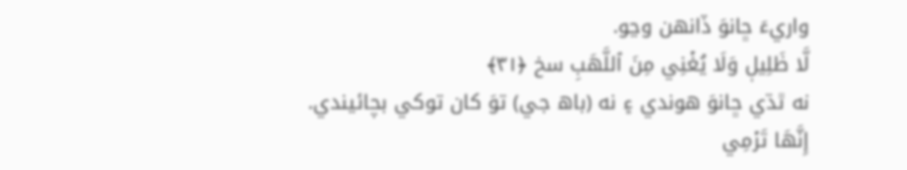واريءَ ڇانوَ ڏانھن وڃو.
لَّا ظَلِيلٖ وَلَا يُغۡنِي مِنَ ٱللَّهَبِ سخ ﴿٣١﴾
نه ٿڌي ڇانوَ ھوندي ۽ نه (باھ جي) توَ کان توکي بچائيندي.
إِنَّهَا تَرۡمِي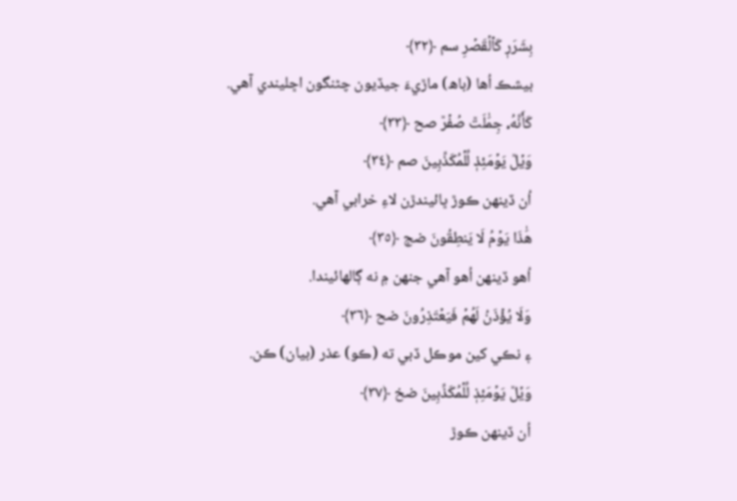بِشَرَرٖ كَٱلۡقَصۡرِ سم ﴿٣٢﴾
بيشڪ اُھا (باھ) ماڙيءَ جيڏيون چڻنگون اڇليندي آھي.
كَأَنَّهُۥ جِمَٰلَتٞ صُفۡرٞ صح ﴿٣٣﴾
وَيۡلٞ يَوۡمَئِذٖ لِّلۡمُكَذِّبِينَ صم ﴿٣٤﴾
اُن ڏينھن ڪوڙ ڀائيندڙن لاءِ خرابي آھي.
هَٰذَا يَوۡمُ لَا يَنطِقُونَ ضج ﴿٣٥﴾
اُھو ڏينھن اُھو آھي جنھن ۾ نه ڳالھائيندا.
وَلَا يُؤۡذَنُ لَهُمۡ فَيَعۡتَذِرُونَ ضح ﴿٣٦﴾
۽ نڪي کين موڪل ڏبي ته (ڪو) عذر (بيان) ڪن.
وَيۡلٞ يَوۡمَئِذٖ لِّلۡمُكَذِّبِينَ ضخ ﴿٣٧﴾
اُن ڏينھن ڪوڙ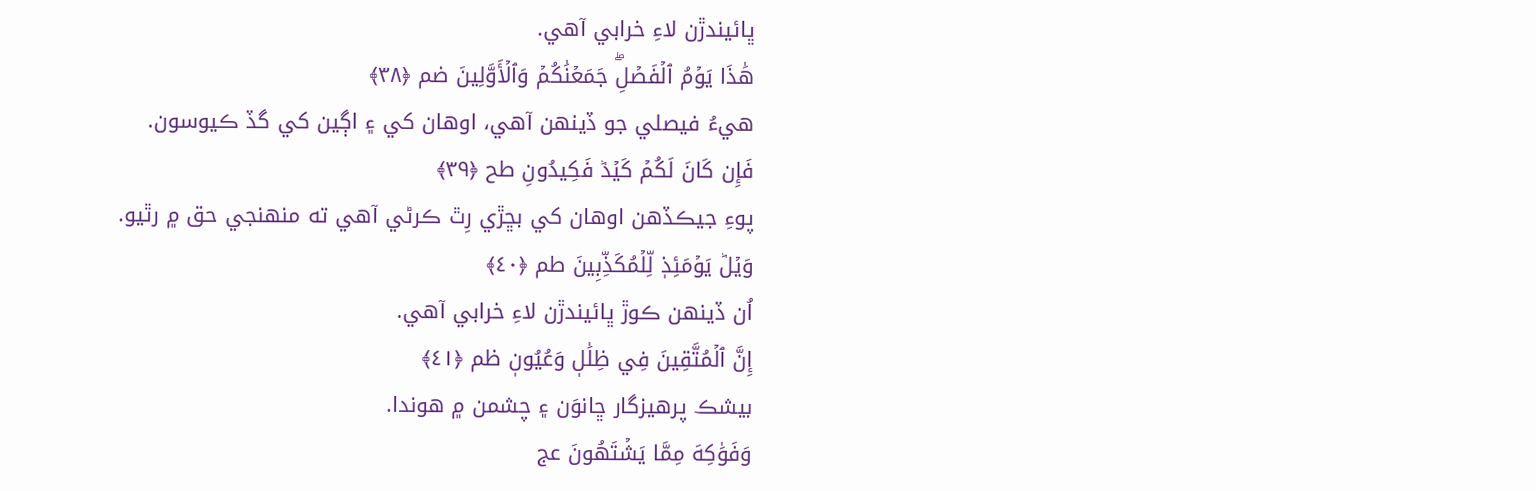ڀائيندڙن لاءِ خرابي آھي.
هَٰذَا يَوۡمُ ٱلۡفَصۡلِۖ جَمَعۡنَٰكُمۡ وَٱلۡأَوَّلِينَ ضم ﴿٣٨﴾
ھيءُ فيصلي جو ڏينھن آھي، اوھان کي ۽ اڳين کي گڏ ڪيوسون.
فَإِن كَانَ لَكُمۡ كَيۡدٞ فَكِيدُونِ طح ﴿٣٩﴾
پوءِ جيڪڏھن اوھان کي بڇڙي رِٿ ڪرڻي آھي ته منھنجي حق ۾ رٿيو.
وَيۡلٞ يَوۡمَئِذٖ لِّلۡمُكَذِّبِينَ طم ﴿٤٠﴾
اُن ڏينھن ڪوڙ ڀائيندڙن لاءِ خرابي آھي.
إِنَّ ٱلۡمُتَّقِينَ فِي ظِلَٰلٖ وَعُيُونٖ ظم ﴿٤١﴾
بيشڪ پرھيزگار ڇانوَن ۽ چشمن ۾ ھوندا.
وَفَوَٰكِهَ مِمَّا يَشۡتَهُونَ عج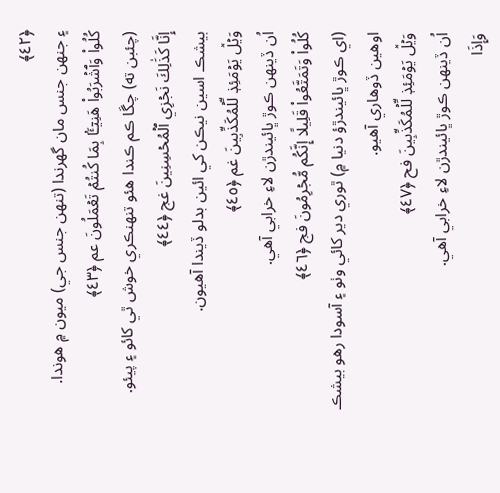﴿٤٢﴾
۽ جنھن جنس مان گھرندا (تنھن جنس جي) ميون ۾ ھوندا.
كُلُواْ وَٱشۡرَبُواْ هَنِيٓـَٔۢا بِمَا كُنتُمۡ تَعۡمَلُونَ عم ﴿٤٣﴾
(چئبن ته) چڱا ڪم ڪندا ھئو تنھنڪري خوش ٿي کائو ۽ پيئو.
إِنَّا كَذَٰلِكَ نَجۡزِي ٱلۡمُحۡسِنِينَ غج ﴿٤٤﴾
بيشڪ اسين نيڪن کي ائين بدلو ڏيندا آھيون.
وَيۡلٞ يَوۡمَئِذٖ لِّلۡمُكَذِّبِينَ غم ﴿٤٥﴾
اُن ڏينھن ڪوڙ ڀائيندڙن لاءِ خرابي آھي.
كُلُواْ وَتَمَتَّعُواْ قَلِيلًا إِنَّكُم مُّجۡرِمُونَ فج ﴿٤٦﴾
(اي ڪوڙ ڀائيندڙؤ دنيا ۾) ٿوري دير کائي وٺو ۽ آسودا رھو بيشڪ اوھين ڏوھاري آھيو.
وَيۡلٞ يَوۡمَئِذٖ لِّلۡمُكَذِّبِينَ فح ﴿٤٧﴾
اُن ڏينھن ڪوڙ ڀائيندڙن لاءِ خرابي آھي.
وَإِذَا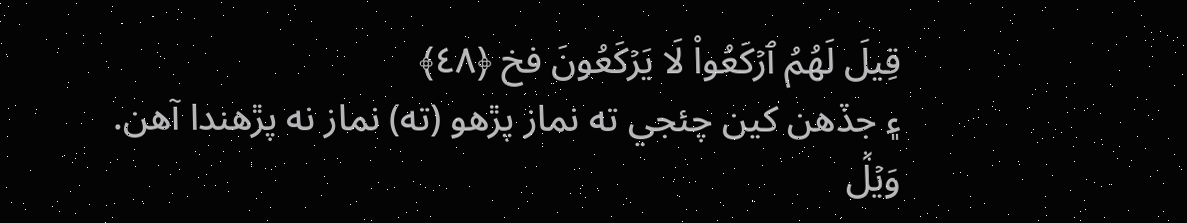قِيلَ لَهُمُ ٱرۡكَعُواْ لَا يَرۡكَعُونَ فخ ﴿٤٨﴾
۽ جڏھن کين چئجي ته نماز پڙھو (ته) نماز نه پڙھندا آھن.
وَيۡلٞ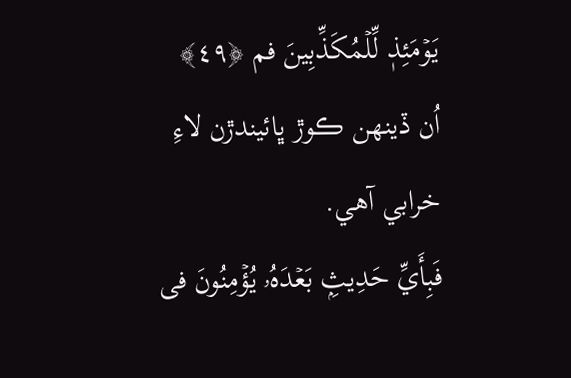يَوۡمَئِذٖ لِّلۡمُكَذِّبِينَ فم ﴿٤٩﴾
اُن ڏينھن ڪوڙ ڀائيندڙن لاءِ خرابي آھي.
فَبِأَيِّ حَدِيثِۭ بَعۡدَهُۥ يُؤۡمِنُونَ فى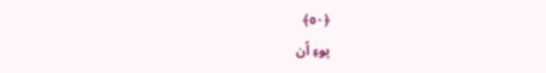﴿٥٠﴾
پوءِ اُن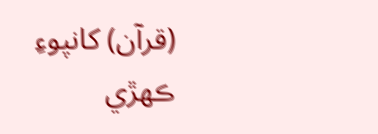(قرآن) کانپوءِ ڪھڙي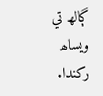ڳالھ تي ويساھ رکندا.